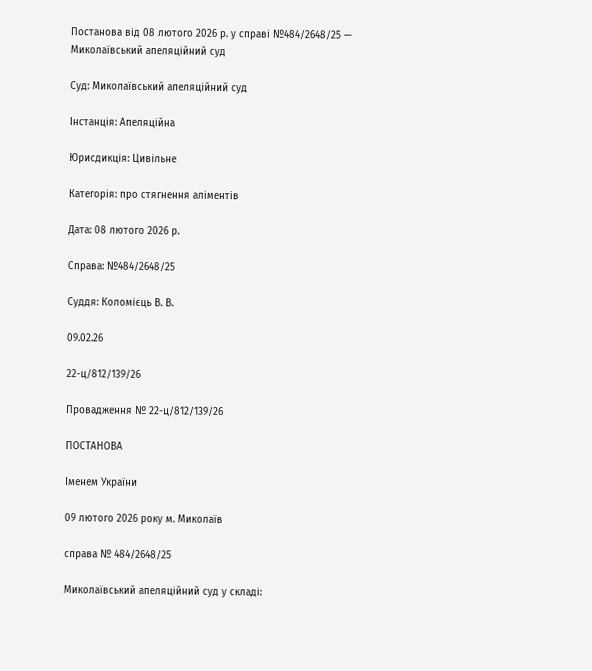Постанова від 08 лютого 2026 р. у справі №484/2648/25 — Миколаївський апеляційний суд

Суд: Миколаївський апеляційний суд

Інстанція: Апеляційна

Юрисдикція: Цивільне

Категорія: про стягнення аліментів

Дата: 08 лютого 2026 р.

Справа: №484/2648/25

Суддя: Коломієць В. В.

09.02.26

22-ц/812/139/26

Провадження № 22-ц/812/139/26

ПОСТАНОВА

Іменем України

09 лютого 2026 року м. Миколаїв

справа № 484/2648/25

Миколаївський апеляційний суд у складі: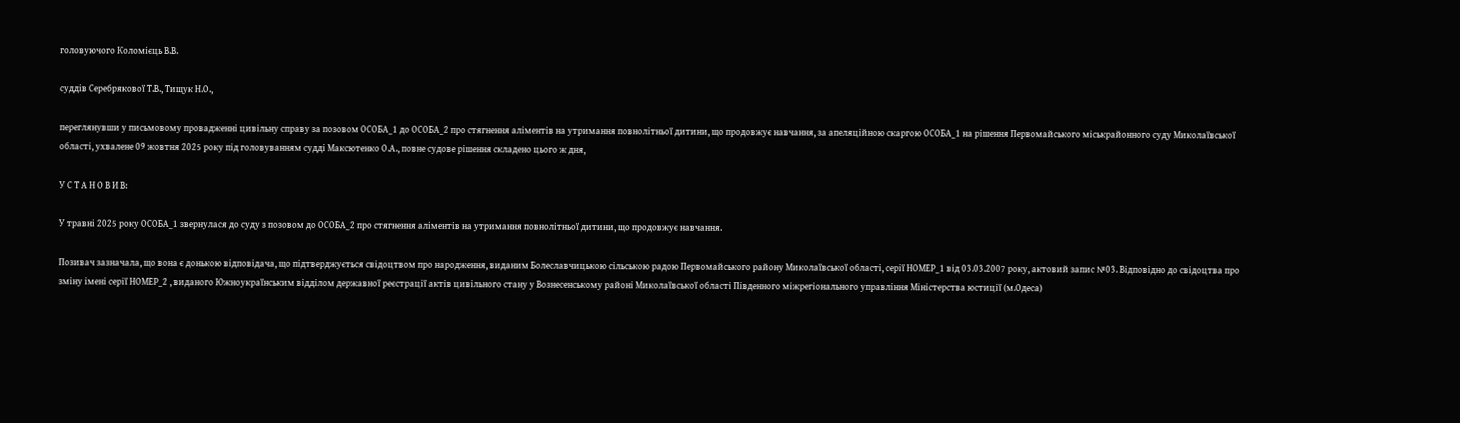головуючого Коломієць В.В.

суддів Серебрякової Т.В., Тищук Н.О.,

переглянувши у письмовому провадженні цивільну справу за позовом ОСОБА_1 до ОСОБА_2 про стягнення аліментів на утримання повнолітньої дитини, що продовжує навчання, за апеляційною скаргою ОСОБА_1 на рішення Первомайського міськрайонного суду Миколаївської області, ухвалене 09 жовтня 2025 року під головуванням судді Максютенко О.А., повне судове рішення складено цього ж дня,

У С Т А Н О В И В:

У травні 2025 року ОСОБА_1 звернулася до суду з позовом до ОСОБА_2 про стягнення аліментів на утримання повнолітньої дитини, що продовжує навчання.

Позивач зазначала, що вона є донькою відповідача, що підтверджується свідоцтвом про народження, виданим Болеславчицькою сільською радою Первомайського району Миколаївської області, серії НОМЕР_1 від 03.03.2007 року, актовий запис №03. Відповідно до свідоцтва про зміну імені серії НОМЕР_2 , виданого Южноукраїнським відділом державної реєстрації актів цивільного стану у Вознесенському районі Миколаївської області Південного міжрегіонального управління Міністерства юстиції (м.Одеса)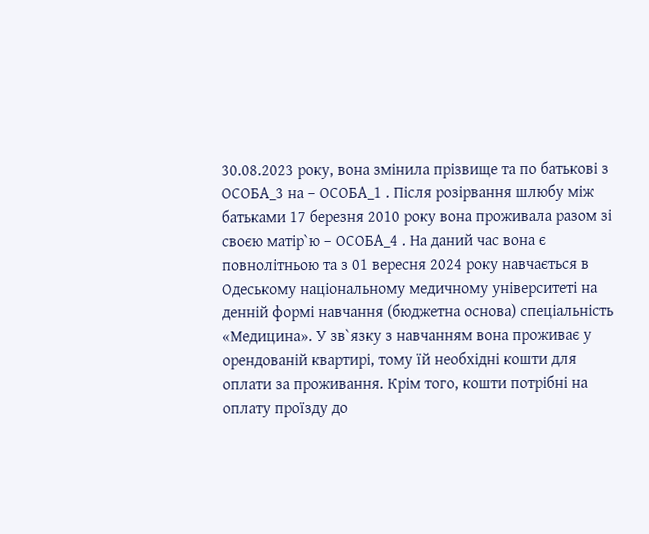30.08.2023 року, вона змінила прізвище та по батькові з ОСОБА_3 на – ОСОБА_1 . Після розірвання шлюбу між батьками 17 березня 2010 року вона проживала разом зі своєю матір`ю – ОСОБА_4 . На даний час вона є повнолітньою та з 01 вересня 2024 року навчається в Одеському національному медичному університеті на денній формі навчання (бюджетна основа) спеціальність «Медицина». У зв`язку з навчанням вона проживає у орендованій квартирі, тому їй необхідні кошти для оплати за проживання. Крім того, кошти потрібні на оплату проїзду до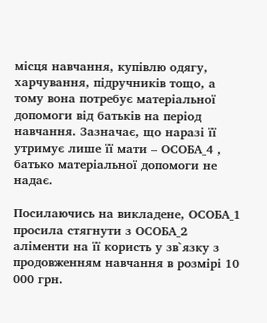місця навчання, купівлю одягу, харчування, підручників тощо, а тому вона потребує матеріальної допомоги від батьків на період навчання. Зазначає, що наразі її утримує лише її мати – ОСОБА_4 , батько матеріальної допомоги не надає.

Посилаючись на викладене, ОСОБА_1 просила стягнути з ОСОБА_2 аліменти на її користь у зв`язку з продовженням навчання в розмірі 10 000 грн.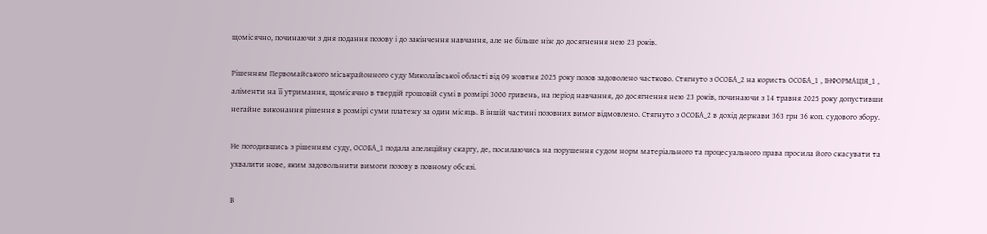щомісячно, починаючи з дня подання позову і до закінчення навчання, але не більше ніж до досягнення нею 23 років.

Рішенням Первомайського міськрайонного суду Миколаївської області від 09 жовтня 2025 року позов задоволено частково. Стягнуто з ОСОБА_2 на користь ОСОБА_1 , ІНФОРМАЦІЯ_1 , аліменти на її утримання, щомісячно в твердій грошовій сумі в розмірі 3000 гривень, на період навчання, до досягнення нею 23 років, починаючи з 14 травня 2025 року допустивши негайне виконання рішення в розмірі суми платежу за один місяць. В іншій частині позовних вимог відмовлено. Стягнуто з ОСОБА_2 в дохід держави 363 грн 36 коп. судового збору.

Не погодившись з рішенням суду, ОСОБА_1 подала апеляційну скаргу, де, посилаючись на порушення судом норм матеріального та процесуального права просила його скасувати та ухвалити нове, яким задовольнити вимоги позову в повному обсязі.

В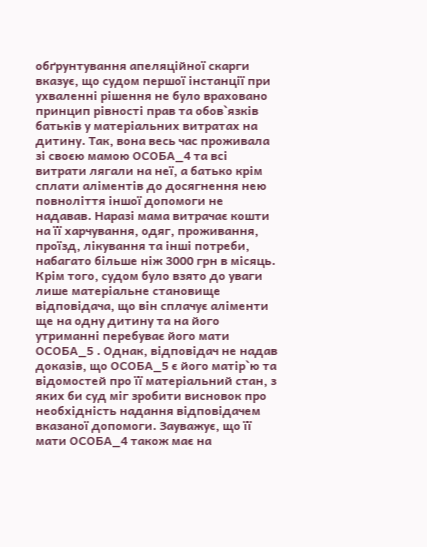обґрунтування апеляційної скарги вказує, що судом першої інстанції при ухваленні рішення не було враховано принцип рівності прав та обов`язків батьків у матеріальних витратах на дитину. Так, вона весь час проживала зі своєю мамою ОСОБА_4 та всі витрати лягали на неї, а батько крім сплати аліментів до досягнення нею повноліття іншої допомоги не надавав. Наразі мама витрачає кошти на її харчування, одяг, проживання, проїзд, лікування та інші потреби, набагато більше ніж 3000 грн в місяць. Крім того, судом було взято до уваги лише матеріальне становище відповідача, що він сплачує аліменти ще на одну дитину та на його утриманні перебуває його мати ОСОБА_5 . Однак, відповідач не надав доказів, що ОСОБА_5 є його матір`ю та відомостей про її матеріальний стан, з яких би суд міг зробити висновок про необхідність надання відповідачем вказаної допомоги. Зауважує, що її мати ОСОБА_4 також має на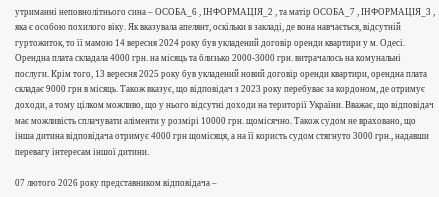утриманні неповнолітнього сина – ОСОБА_6 , ІНФОРМАЦІЯ_2 , та матір ОСОБА_7 , ІНФОРМАЦІЯ_3 , яка є особою похилого віку. Як вказувала апелянт, оскільки в закладі, де вона навчається, відсутній гуртожиток, то її мамою 14 вересня 2024 року був укладений договір оренди квартири у м. Одесі. Орендна плата складала 4000 грн. на місяць та близько 2000-3000 грн. витрачалось на комунальні послуги. Крім того, 13 вересня 2025 року був укладений новий договір оренди квартири, орендна плата складає 9000 грн в місяць. Також вказує, що відповідач з 2023 року перебуває за кордоном, де отримує доходи, а тому цілком можливо, що у нього відсутні доходи на території України. Вважає, що відповідач має можливість сплачувати аліменти у розмірі 10000 грн. щомісячно. Також судом не враховано, що інша дитина відповідача отримує 4000 грн щомісяця, а на її користь судом стягнуто 3000 грн., надавши перевагу інтересам іншої дитини.

07 лютого 2026 року представником відповідача –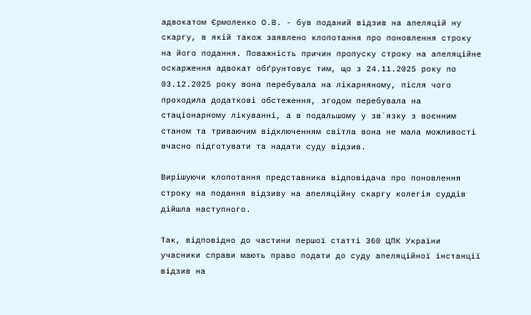адвокатом Єрмоленко О.В. - був поданий відзив на апеляцій ну скаргу, в якій також заявлено клопотання про поновлення строку на його подання. Поважність причин пропуску строку на апеляційне оскарження адвокат обґрунтовує тим, що з 24.11.2025 року по 03.12.2025 року вона перебувала на лікарняному, після чого проходила додаткові обстеження, згодом перебувала на стаціонарному лікуванні, а в подальшому у зв`язку з воєнним станом та триваючим відключенням світла вона не мала можливості вчасно підготувати та надати суду відзив.

Вирішуючи клопотання представника відповідача про поновлення строку на подання відзиву на апеляційну скаргу колегія суддів дійшла наступного.

Так, відповідно до частини першої статті 360 ЦПК України учасники справи мають право подати до суду апеляційної інстанції відзив на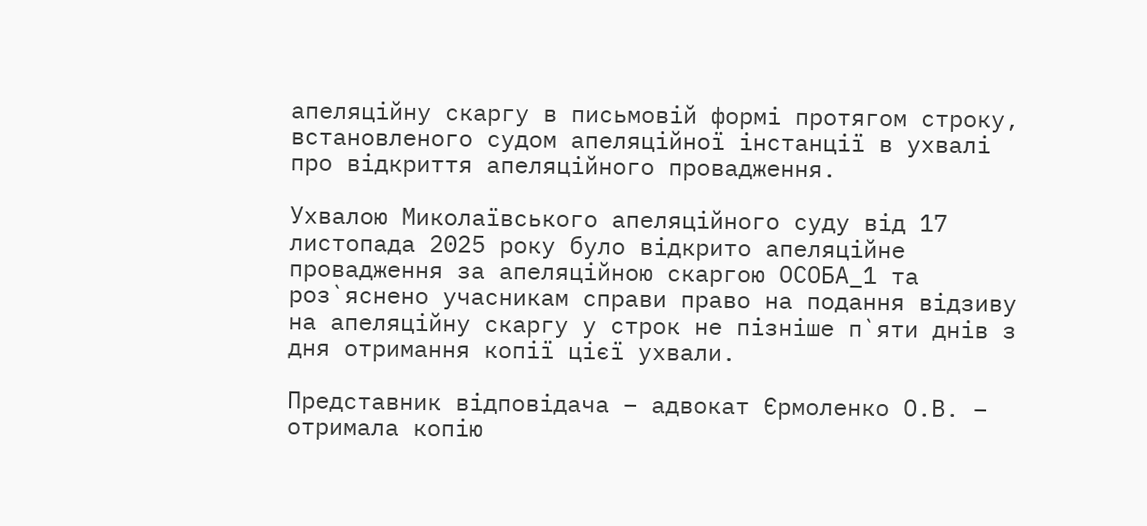апеляційну скаргу в письмовій формі протягом строку, встановленого судом апеляційної інстанції в ухвалі про відкриття апеляційного провадження.

Ухвалою Миколаївського апеляційного суду від 17 листопада 2025 року було відкрито апеляційне провадження за апеляційною скаргою ОСОБА_1 та роз`яснено учасникам справи право на подання відзиву на апеляційну скаргу у строк не пізніше п`яти днів з дня отримання копії цієї ухвали.

Представник відповідача – адвокат Єрмоленко О.В. – отримала копію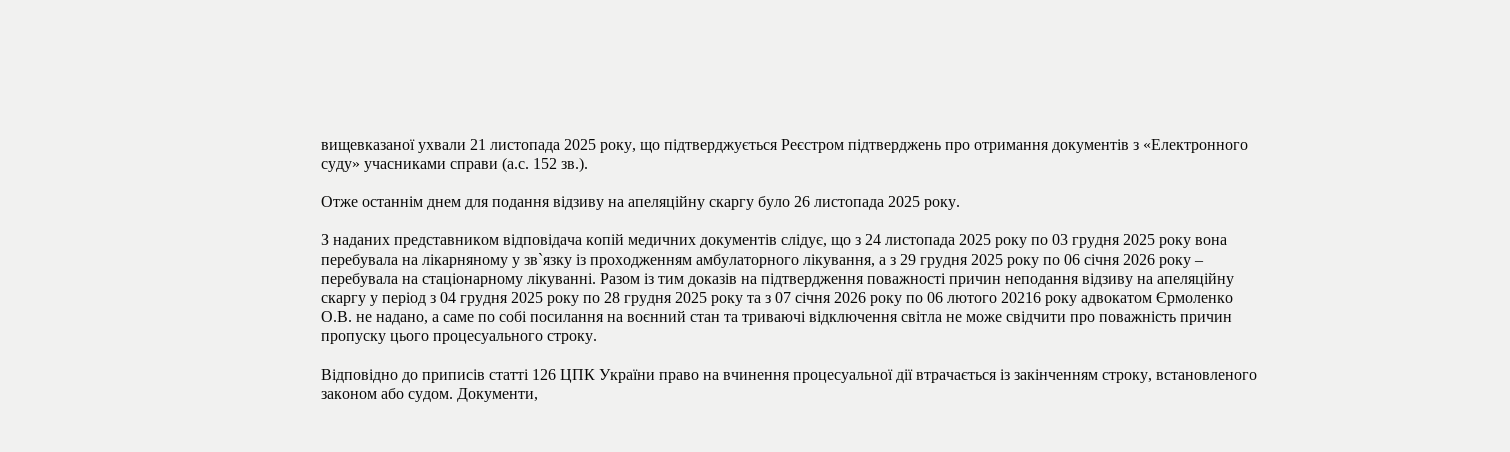вищевказаної ухвали 21 листопада 2025 року, що підтверджується Реєстром підтверджень про отримання документів з «Електронного суду» учасниками справи (а.с. 152 зв.).

Отже останнім днем для подання відзиву на апеляційну скаргу було 26 листопада 2025 року.

З наданих представником відповідача копій медичних документів слідує, що з 24 листопада 2025 року по 03 грудня 2025 року вона перебувала на лікарняному у зв`язку із проходженням амбулаторного лікування, а з 29 грудня 2025 року по 06 січня 2026 року – перебувала на стаціонарному лікуванні. Разом із тим доказів на підтвердження поважності причин неподання відзиву на апеляційну скаргу у період з 04 грудня 2025 року по 28 грудня 2025 року та з 07 січня 2026 року по 06 лютого 20216 року адвокатом Єрмоленко О.В. не надано, а саме по собі посилання на воєнний стан та триваючі відключення світла не може свідчити про поважність причин пропуску цього процесуального строку.

Відповідно до приписів статті 126 ЦПК України право на вчинення процесуальної дії втрачається із закінченням строку, встановленого законом або судом. Документи,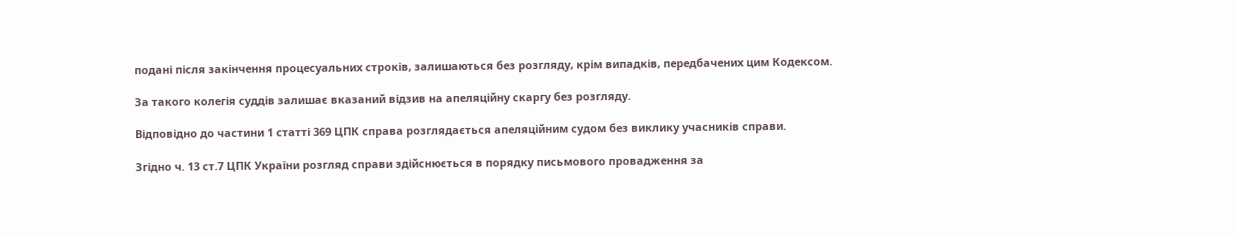подані після закінчення процесуальних строків, залишаються без розгляду, крім випадків, передбачених цим Кодексом.

За такого колегія суддів залишає вказаний відзив на апеляційну скаргу без розгляду.

Відповідно до частини 1 статті 369 ЦПК справа розглядається апеляційним судом без виклику учасників справи.

Згідно ч. 13 ст.7 ЦПК України розгляд справи здійснюється в порядку письмового провадження за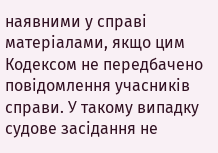наявними у справі матеріалами, якщо цим Кодексом не передбачено повідомлення учасників справи. У такому випадку судове засідання не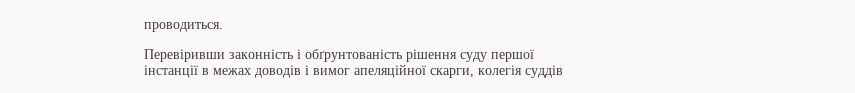проводиться.

Перевіривши законність і обґрунтованість рішення суду першої інстанції в межах доводів і вимог апеляційної скарги, колегія суддів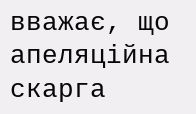вважає, що апеляційна скарга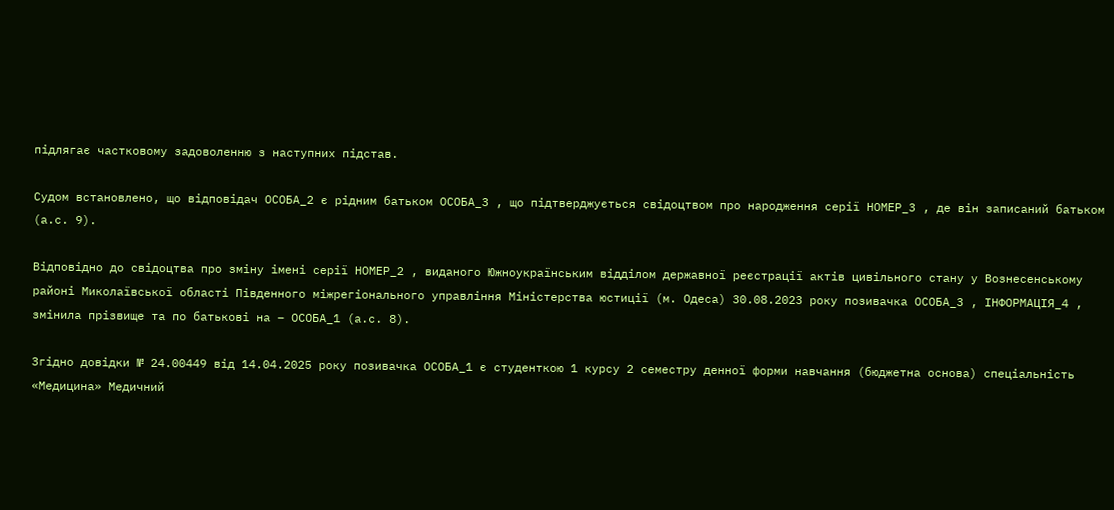підлягає частковому задоволенню з наступних підстав.

Судом встановлено, що відповідач ОСОБА_2 є рідним батьком ОСОБА_3 , що підтверджується свідоцтвом про народження серії НОМЕР_3 , де він записаний батьком (а.с. 9).

Відповідно до свідоцтва про зміну імені серії НОМЕР_2 , виданого Южноукраїнським відділом державної реєстрації актів цивільного стану у Вознесенському районі Миколаївської області Південного міжрегіонального управління Міністерства юстиції (м. Одеса) 30.08.2023 року позивачка ОСОБА_3 , ІНФОРМАЦІЯ_4 , змінила прізвище та по батькові на – ОСОБА_1 (а.с. 8).

Згідно довідки № 24.00449 від 14.04.2025 року позивачка ОСОБА_1 є студенткою 1 курсу 2 семестру денної форми навчання (бюджетна основа) спеціальність «Медицина» Медичний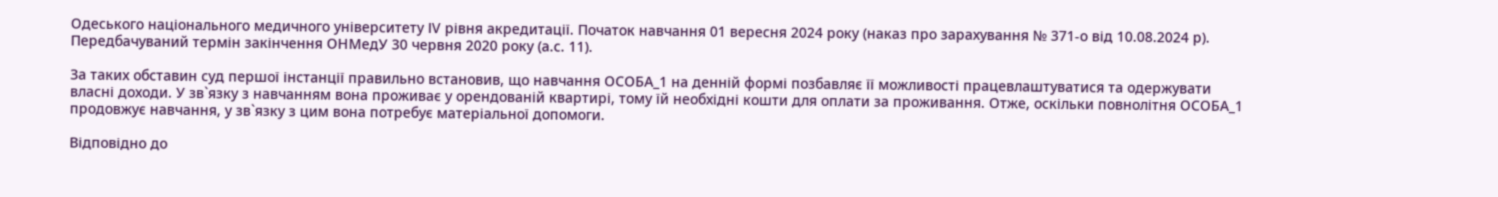Одеського національного медичного університету ІV рівня акредитації. Початок навчання 01 вересня 2024 року (наказ про зарахування № 371-о від 10.08.2024 р). Передбачуваний термін закінчення ОНМедУ 30 червня 2020 року (а.с. 11).

За таких обставин суд першої інстанції правильно встановив, що навчання ОСОБА_1 на денній формі позбавляє її можливості працевлаштуватися та одержувати власні доходи. У зв`язку з навчанням вона проживає у орендованій квартирі, тому їй необхідні кошти для оплати за проживання. Отже, оскільки повнолітня ОСОБА_1 продовжує навчання, у зв`язку з цим вона потребує матеріальної допомоги.

Відповідно до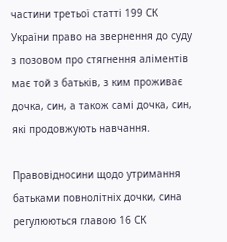частини третьої статті 199 СК України право на звернення до суду з позовом про стягнення аліментів має той з батьків, з ким проживає дочка, син, а також самі дочка, син, які продовжують навчання.

Правовідносини щодо утримання батьками повнолітніх дочки, сина регулюються главою 16 СК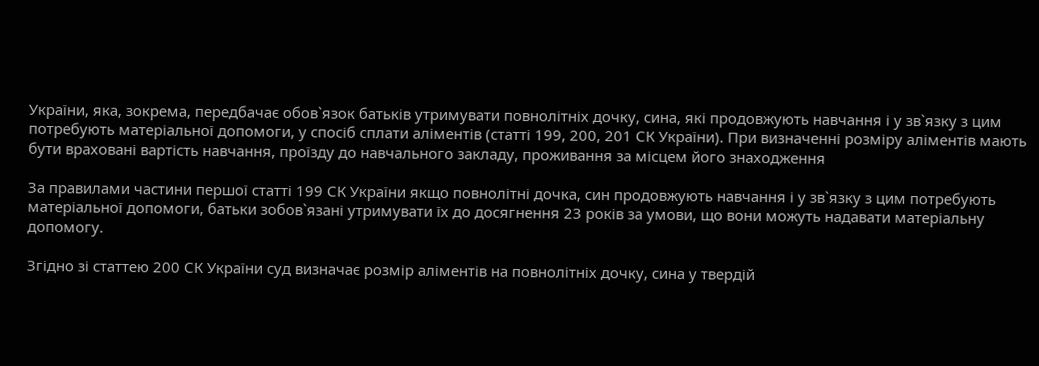України, яка, зокрема, передбачає обов`язок батьків утримувати повнолітніх дочку, сина, які продовжують навчання і у зв`язку з цим потребують матеріальної допомоги, у спосіб сплати аліментів (статті 199, 200, 201 СК України). При визначенні розміру аліментів мають бути враховані вартість навчання, проїзду до навчального закладу, проживання за місцем його знаходження

За правилами частини першої статті 199 СК України якщо повнолітні дочка, син продовжують навчання і у зв`язку з цим потребують матеріальної допомоги, батьки зобов`язані утримувати їх до досягнення 23 років за умови, що вони можуть надавати матеріальну допомогу.

Згідно зі статтею 200 СК України суд визначає розмір аліментів на повнолітніх дочку, сина у твердій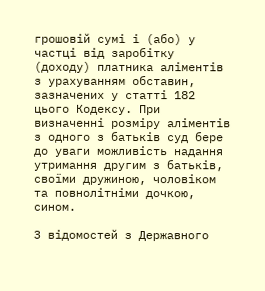грошовій сумі і (або) у частці від заробітку (доходу) платника аліментів з урахуванням обставин, зазначених у статті 182 цього Кодексу. При визначенні розміру аліментів з одного з батьків суд бере до уваги можливість надання утримання другим з батьків, своїми дружиною, чоловіком та повнолітніми дочкою, сином.

З відомостей з Державного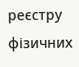реєстру фізичних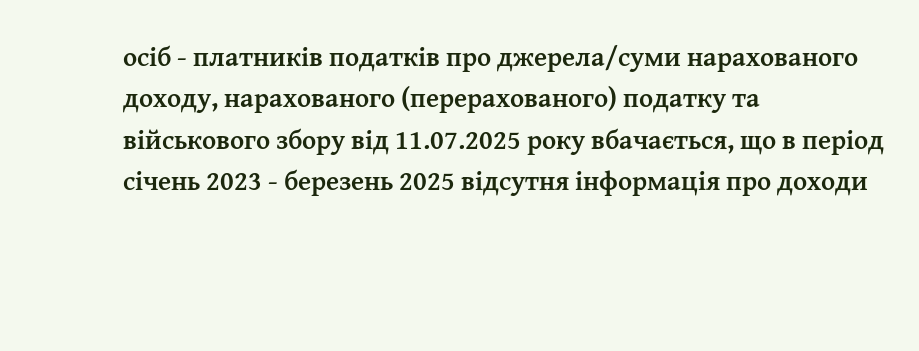осіб - платників податків про джерела/суми нарахованого доходу, нарахованого (перерахованого) податку та військового збору від 11.07.2025 року вбачається, що в період січень 2023 - березень 2025 відсутня інформація про доходи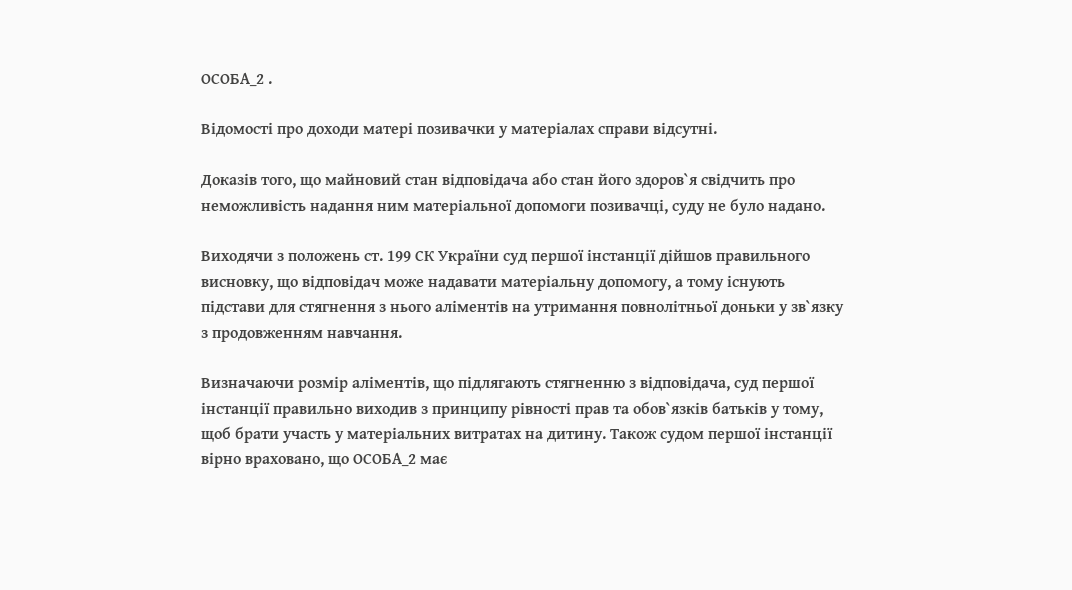ОСОБА_2 .

Відомості про доходи матері позивачки у матеріалах справи відсутні.

Доказів того, що майновий стан відповідача або стан його здоров`я свідчить про неможливість надання ним матеріальної допомоги позивачці, суду не було надано.

Виходячи з положень ст. 199 СК України суд першої інстанції дійшов правильного висновку, що відповідач може надавати матеріальну допомогу, а тому існують підстави для стягнення з нього аліментів на утримання повнолітньої доньки у зв`язку з продовженням навчання.

Визначаючи розмір аліментів, що підлягають стягненню з відповідача, суд першої інстанції правильно виходив з принципу рівності прав та обов`язків батьків у тому, щоб брати участь у матеріальних витратах на дитину. Також судом першої інстанції вірно враховано, що ОСОБА_2 має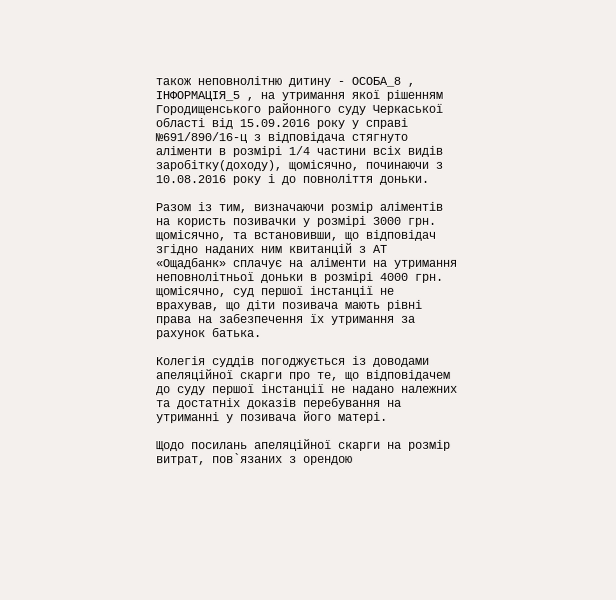також неповнолітню дитину - ОСОБА_8 , ІНФОРМАЦІЯ_5 , на утримання якої рішенням Городищенського районного суду Черкаської області від 15.09.2016 року у справі №691/890/16-ц з відповідача стягнуто аліменти в розмірі 1/4 частини всіх видів заробітку(доходу), щомісячно, починаючи з 10.08.2016 року і до повноліття доньки.

Разом із тим, визначаючи розмір аліментів на користь позивачки у розмірі 3000 грн. щомісячно, та встановивши, що відповідач згідно наданих ним квитанцій з АТ «Ощадбанк» сплачує на аліменти на утримання неповнолітньої доньки в розмірі 4000 грн. щомісячно, суд першої інстанції не врахував, що діти позивача мають рівні права на забезпечення їх утримання за рахунок батька.

Колегія суддів погоджується із доводами апеляційної скарги про те, що відповідачем до суду першої інстанції не надано належних та достатніх доказів перебування на утриманні у позивача його матері.

Щодо посилань апеляційної скарги на розмір витрат, пов`язаних з орендою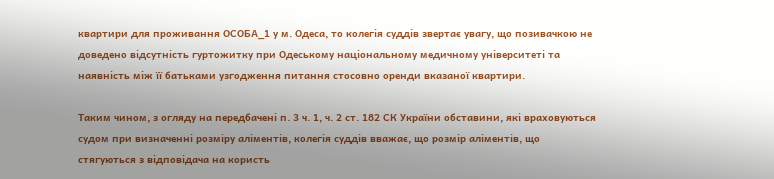квартири для проживання ОСОБА_1 у м. Одеса, то колегія суддів звертає увагу, що позивачкою не доведено відсутність гуртожитку при Одеському національному медичному університеті та наявність між її батьками узгодження питання стосовно оренди вказаної квартири.

Таким чином, з огляду на передбачені п. 3 ч. 1, ч. 2 ст. 182 СК України обставини, які враховуються судом при визначенні розміру аліментів, колегія суддів вважає, що розмір аліментів, що стягуються з відповідача на користь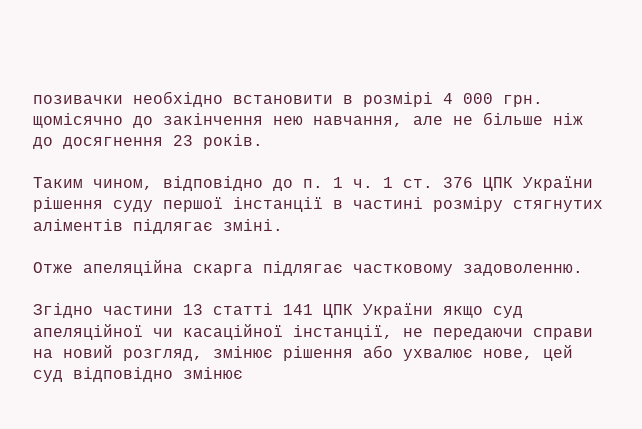позивачки необхідно встановити в розмірі 4 000 грн. щомісячно до закінчення нею навчання, але не більше ніж до досягнення 23 років.

Таким чином, відповідно до п. 1 ч. 1 ст. 376 ЦПК України рішення суду першої інстанції в частині розміру стягнутих аліментів підлягає зміні.

Отже апеляційна скарга підлягає частковому задоволенню.

Згідно частини 13 статті 141 ЦПК України якщо суд апеляційної чи касаційної інстанції, не передаючи справи на новий розгляд, змінює рішення або ухвалює нове, цей суд відповідно змінює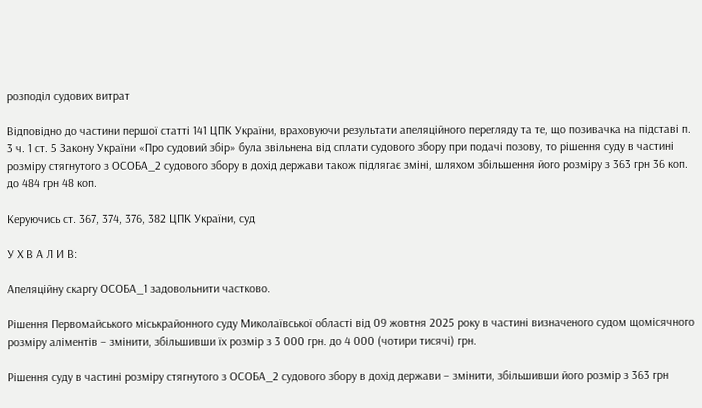розподіл судових витрат

Відповідно до частини першої статті 141 ЦПК України, враховуючи результати апеляційного перегляду та те, що позивачка на підставі п. 3 ч. 1 ст. 5 Закону України «Про судовий збір» була звільнена від сплати судового збору при подачі позову, то рішення суду в частині розміру стягнутого з ОСОБА_2 судового збору в дохід держави також підлягає зміні, шляхом збільшення його розміру з 363 грн 36 коп. до 484 грн 48 коп.

Керуючись ст. 367, 374, 376, 382 ЦПК України, суд

У Х В А Л И В:

Апеляційну скаргу ОСОБА_1 задовольнити частково.

Рішення Первомайського міськрайонного суду Миколаївської області від 09 жовтня 2025 року в частині визначеного судом щомісячного розміру аліментів – змінити, збільшивши їх розмір з 3 000 грн. до 4 000 (чотири тисячі) грн.

Рішення суду в частині розміру стягнутого з ОСОБА_2 судового збору в дохід держави – змінити, збільшивши його розмір з 363 грн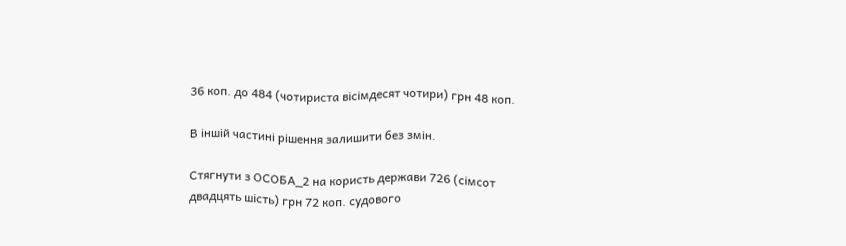36 коп. до 484 (чотириста вісімдесят чотири) грн 48 коп.

В іншій частині рішення залишити без змін.

Стягнути з ОСОБА_2 на користь держави 726 (сімсот двадцять шість) грн 72 коп. судового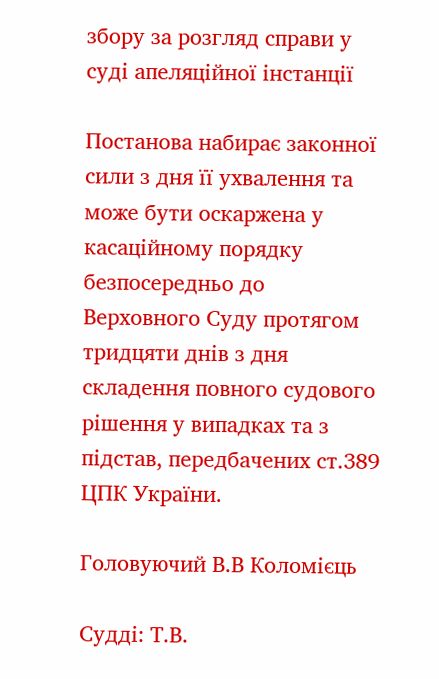збору за розгляд справи у суді апеляційної інстанції

Постанова набирає законної сили з дня її ухвалення та може бути оскаржена у касаційному порядку безпосередньо до Верховного Суду протягом тридцяти днів з дня складення повного судового рішення у випадках та з підстав, передбачених ст.389 ЦПК України.

Головуючий В.В Коломієць

Судді: Т.В.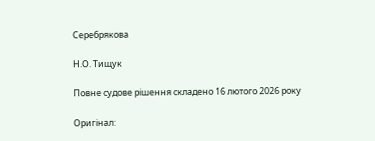Серебрякова

Н.О. Тищук

Повне судове рішення складено 16 лютого 2026 року

Оригінал: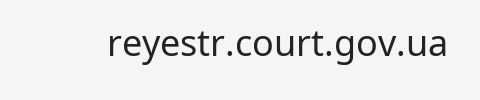reyestr.court.gov.ua